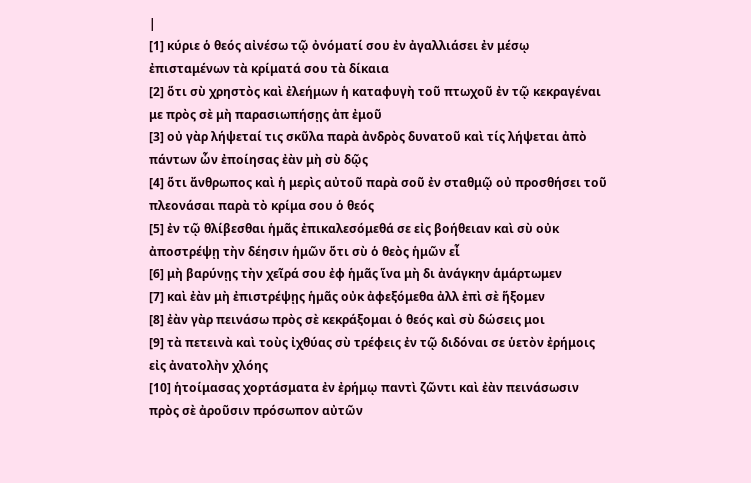|
[1] κύριε ὁ θεός αἰνέσω τῷ ὀνόματί σου ἐν ἀγαλλιάσει ἐν μέσῳ ἐπισταμένων τὰ κρίματά σου τὰ δίκαια
[2] ὅτι σὺ χρηστὸς καὶ ἐλεήμων ἡ καταφυγὴ τοῦ πτωχοῦ ἐν τῷ κεκραγέναι με πρὸς σὲ μὴ παρασιωπήσῃς ἀπ ἐμοῦ
[3] οὐ γὰρ λήψεταί τις σκῦλα παρὰ ἀνδρὸς δυνατοῦ καὶ τίς λήψεται ἀπὸ πάντων ὧν ἐποίησας ἐὰν μὴ σὺ δῷς
[4] ὅτι ἄνθρωπος καὶ ἡ μερὶς αὐτοῦ παρὰ σοῦ ἐν σταθμῷ οὐ προσθήσει τοῦ πλεονάσαι παρὰ τὸ κρίμα σου ὁ θεός
[5] ἐν τῷ θλίβεσθαι ἡμᾶς ἐπικαλεσόμεθά σε εἰς βοήθειαν καὶ σὺ οὐκ ἀποστρέψῃ τὴν δέησιν ἡμῶν ὅτι σὺ ὁ θεὸς ἡμῶν εἶ
[6] μὴ βαρύνῃς τὴν χεῖρά σου ἐφ ἡμᾶς ἵνα μὴ δι ἀνάγκην ἁμάρτωμεν
[7] καὶ ἐὰν μὴ ἐπιστρέψῃς ἡμᾶς οὐκ ἀφεξόμεθα ἀλλ ἐπὶ σὲ ἥξομεν
[8] ἐὰν γὰρ πεινάσω πρὸς σὲ κεκράξομαι ὁ θεός καὶ σὺ δώσεις μοι
[9] τὰ πετεινὰ καὶ τοὺς ἰχθύας σὺ τρέφεις ἐν τῷ διδόναι σε ὑετὸν ἐρήμοις εἰς ἀνατολὴν χλόης
[10] ἡτοίμασας χορτάσματα ἐν ἐρήμῳ παντὶ ζῶντι καὶ ἐὰν πεινάσωσιν πρὸς σὲ ἀροῦσιν πρόσωπον αὐτῶν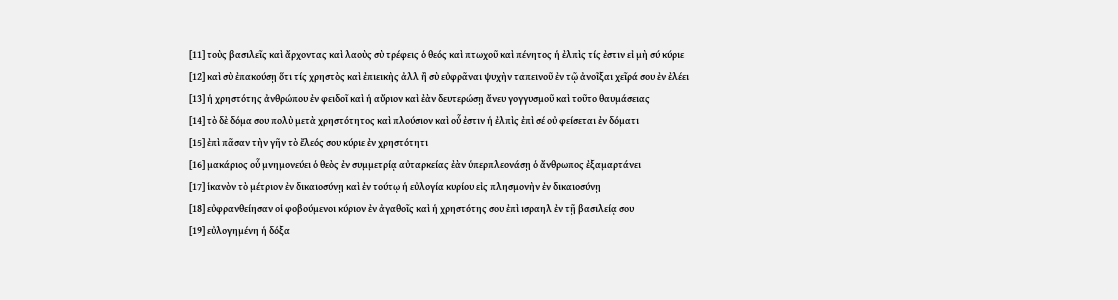[11] τοὺς βασιλεῖς καὶ ἄρχοντας καὶ λαοὺς σὺ τρέφεις ὁ θεός καὶ πτωχοῦ καὶ πένητος ἡ ἐλπὶς τίς ἐστιν εἰ μὴ σύ κύριε
[12] καὶ σὺ ἐπακούσῃ ὅτι τίς χρηστὸς καὶ ἐπιεικὴς ἀλλ ἢ σὺ εὐφρᾶναι ψυχὴν ταπεινοῦ ἐν τῷ ἀνοῖξαι χεῖρά σου ἐν ἐλέει
[13] ἡ χρηστότης ἀνθρώπου ἐν φειδοῖ καὶ ἡ αὔριον καὶ ἐὰν δευτερώσῃ ἄνευ γογγυσμοῦ καὶ τοῦτο θαυμάσειας
[14] τὸ δὲ δόμα σου πολὺ μετὰ χρηστότητος καὶ πλούσιον καὶ οὗ ἐστιν ἡ ἐλπὶς ἐπὶ σέ οὐ φείσεται ἐν δόματι
[15] ἐπὶ πᾶσαν τὴν γῆν τὸ ἔλεός σου κύριε ἐν χρηστότητι
[16] μακάριος οὗ μνημονεύει ὁ θεὸς ἐν συμμετρίᾳ αὐταρκείας ἐὰν ὑπερπλεονάσῃ ὁ ἄνθρωπος ἐξαμαρτάνει
[17] ἱκανὸν τὸ μέτριον ἐν δικαιοσύνῃ καὶ ἐν τούτῳ ἡ εὐλογία κυρίου εἰς πλησμονὴν ἐν δικαιοσύνῃ
[18] εὐφρανθείησαν οἱ φοβούμενοι κύριον ἐν ἀγαθοῖς καὶ ἡ χρηστότης σου ἐπὶ ισραηλ ἐν τῇ βασιλείᾳ σου
[19] εὐλογημένη ἡ δόξα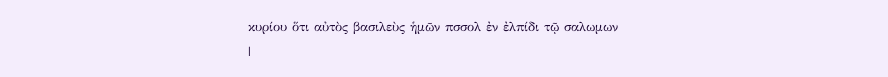κυρίου ὅτι αὐτὸς βασιλεὺς ἡμῶν πσσολ ἐν ἐλπίδι τῷ σαλωμων
|